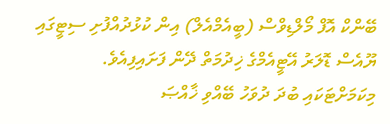ބޭންކް އޮފް މޯލްޑިވްސް (ބީއެމްއެލް) އިން ކުޅުދުއްފުށި ސިޓީގައި ޔޫއެސް ޑޮލަރު އޭޓީއެމްގެ ޚިދުމަތް ދޭން ފަށައިފިއެވެ.
މިކަމަށްޓަކައި ބުދަ ދުވަހު ބޭއްވި ޚާއްޞަ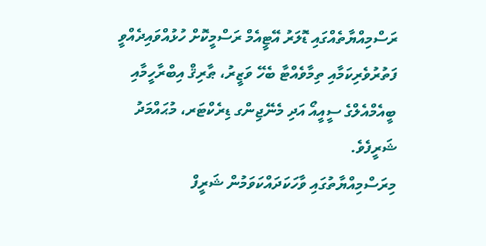ރަސްމިއްޔާތެއްގައި ޑޮލަރު އޭޓީއެމް ރަސްމީކޮށް ހުޅުއްވައިދެއްވީ ފަތުރުވެރިކަމާއި ތިމާވެއްޓާ ބެހޭ ވަޒީރު، ޠާރިޤް އިބްރާހީމާއި ބީއެމްއެލްގެ ސީއީއޯ އަދި މެނޭޖިންގ ޑިރެކްޓަރ، މުޙައްމަދު ޝަރީފެވެ.
މިރަސްމިއްޔާތުގައި ވާހަކަދައްކަވަމުން ޝަރީފް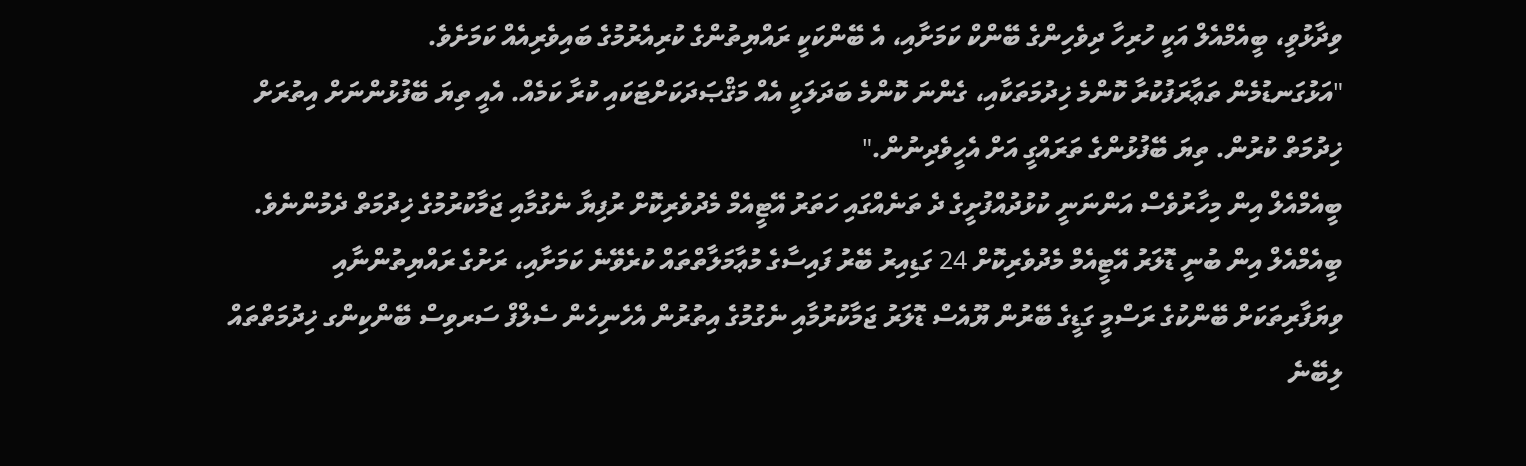ވިދާޅުވީ، ބީއެމްއެލް އަކީ ހުރިހާ ދިވެހިންގެ ބޭންކް ކަމަށާއި، އެ ބޭންކަކީ ރައްޔިތުންގެ ކުރިއެރުމުގެ ބައިވެރިއެއް ކަމަށެވެ.
"އަޅުގަނޑުމެން ތަޢާރަފުކުރާ ކޮންމެ ޚިދުމަތަކާއި، ގެންނަ ކޮންމެ ބަދަލަކީ އެއް މަޤްޞަދަކަށްޓަކައި ކުރާ ކަމެއް. އެއީ ތިޔަ ބޭފުޅުންނަށް އިތުރަށް ޚިދުމަތް ކުރުން. ތިޔަ ބޭފުޅުންގެ ތަރައްގީ އަށް އެހީވެދިނުން."
ބީއެމްއެލް އިން މިހާރުވެސް އަންނަނީ ކުޅުދުއްފުށީގެ ދެ ތަނެއްގައި ހަތަރު އޭޓީއެމް މެދުވެރިކޮށް ރުފިޔާ ނެގުމާއި ޖަމާކުރުމުގެ ޚިދުމަތް ދެމުންނެވެ.
ބީއެމްއެލް އިން ބުނީ ޑޮލަރު އޭޓީއެމް މެދުވެރިކޮށް 24 ގަޑިއިރު ބޭރު ފައިސާގެ މުޢާމަލާތްތައް ކުރެވޭނެ ކަމަށާއި، ރަށުގެ ރައްޔިތުންނާއި ވިޔަފާރިތަކަށް ބޭންކުގެ ރަސްމީ ގަޑީގެ ބޭރުން ޔޫއެސް ޑޮލަރު ޖަމާކުރުމާއި ނެގުމުގެ އިތުރުން އެހެނިހެން ސެލްފް ސަރވިސް ބޭންކިންގ ޚިދުމަތްތައް ލިބޭނެ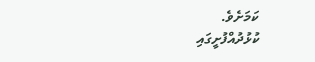ކަމަށެވެ.
ކުޅުދުއްފުށީގައި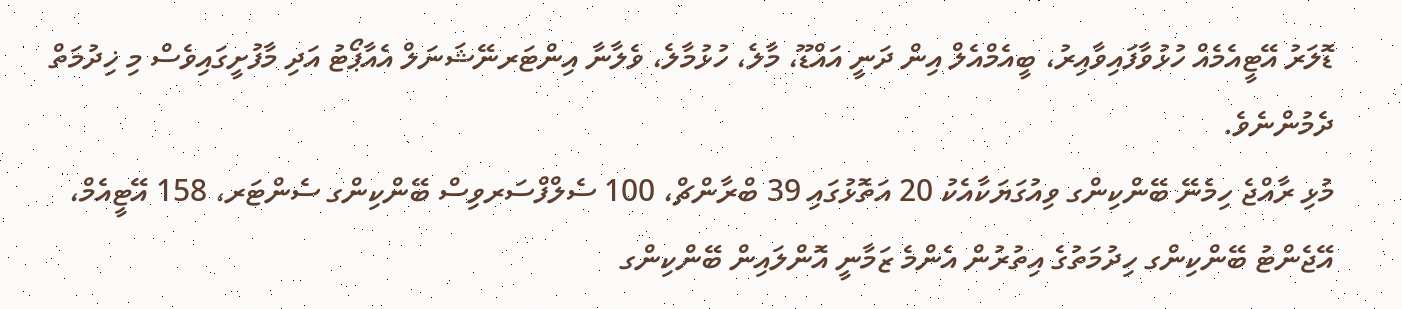ޑޮލަރު އޭޓީއެމެއް ހުޅުވާފައިވާއިރު، ބީއެމްއެލް އިން ދަނީ އައްޑޫ، މާލެ، ހުޅުމާލެ، ވެލާނާ އިންޓަރނޭޝަނަލް އެއާޕޯޓު އަދި މާފުށީގައިވެސް މި ޚިދުމަތް ދެމުންނެވެ.
މުޅި ރާއްޖެ ހިމެނޭ ބޭންކިންގ ވިއުގަޔަކާއެކު 20 އަތޮޅުގައި 39 ބްރާންޗް، 100 ސެލްފްސަރވިސް ބޭންކިންގ ސެންޓަރ، 158 އޭޓީއެމް، އޭޖެންޓު ބޭންކިންގ ހިދުމަތުގެ އިތުރުން އެންމެ ޒަމާނީ އޮންލައިން ބޭންކިންގ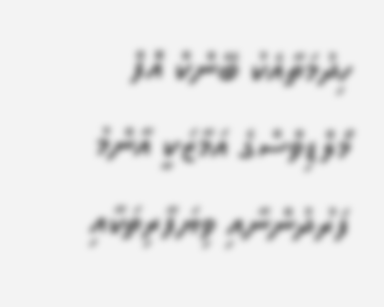ހިދުމަތާއެކު ބޭންކް އޮފް މޯލްޑިވްސްގެ އަމާޒަކީ އާންމު ފަރުދުންނާއި ވިޔަފާރިތަކާއި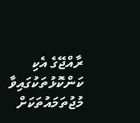ރާއްޖޭގެ އެކި ކަންކޮޅުތަކުގައިވާ މުޖުތަމައުތަކަށް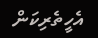އެހީތެރިކަން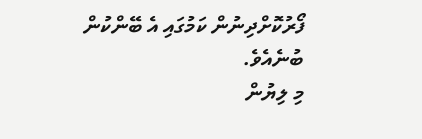ފޯރުކޮށްދިނުން ކަމުގައި އެ ބޭންކުން ބުނެއެވެ.
މި ލިޔުން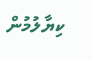ކިޔާލުމުން